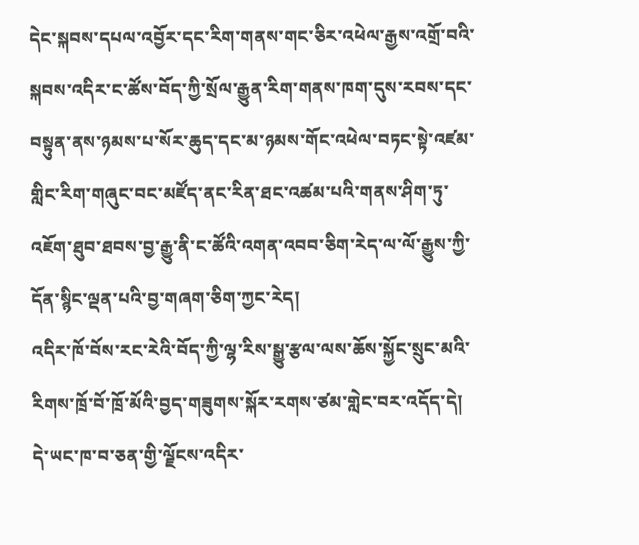དེང་སྐབས་དཔལ་འབྱོར་དང་རིག་གནས་གང་ཅིར་འཕེལ་རྒྱས་འགྲོ་བའི་སྐབས་འདིར་ང་ཚོས་བོད་ཀྱི་སྲོལ་རྒྱུན་རིག་གནས་ཁག་དུས་རབས་དང་བསྟུན་ནས་ཉམས་པ་སོར་ཆུད་དང་མ་ཉམས་གོང་འཕེལ་བཏང་སྟེ་འཛམ་གླིང་རིག་གཞུང་བང་མཛོད་ནང་རིན་ཐང་འཚམ་པའི་གནས་ཤིག་ཏུ་འཇོག་ཐུབ་ཐབས་བྱ་རྒྱུ་ནི་ང་ཚོའི་འགན་འབབ་ཅིག་རེད་ལ་ལོ་རྒྱུས་ཀྱི་དོན་སྙིང་ལྡན་པའི་བྱ་གཞག་ཅིག་ཀྱང་རེད།
འདིར་ཁོ་བོས་རང་རེའི་བོད་ཀྱི་ལྷ་རིས་སྒྱུ་རྩལ་ལས་ཆོས་སྐྱོང་སྲུང་མའི་རིགས་ཁྲོ་བོ་ཁྲོ་མོའི་བྱད་གཟུགས་སྐོར་རགས་ཙམ་གླེང་བར་འདོད་དེ། དེ་ཡང་ཁ་བ་ཅན་གྱི་ལྗོངས་འདིར་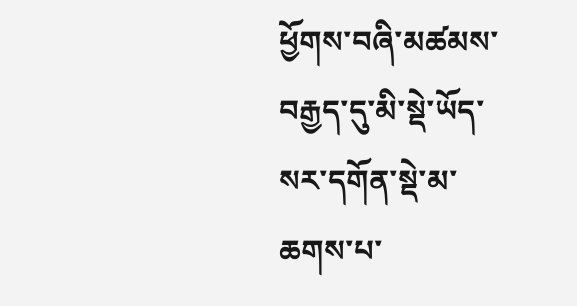ཕྱོགས་བཞི་མཚམས་བརྒྱད་དུ་མི་སྡེ་ཡོད་སར་དགོན་སྡེ་མ་ཆགས་པ་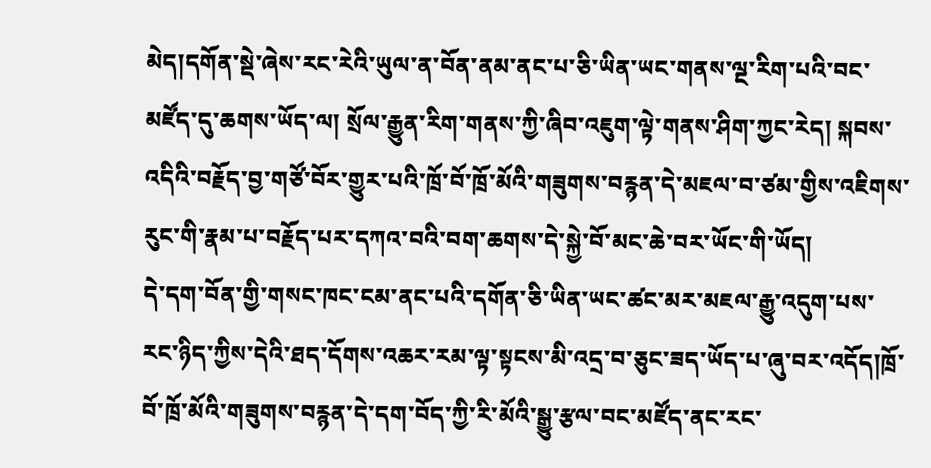མེད།དགོན་སྡེ་ཞེས་རང་རེའི་ཡུལ་ན་བོན་ནམ་ནང་པ་ཅི་ཡིན་ཡང་གནས་ལྔ་རིག་པའི་བང་མཛོད་དུ་ཆགས་ཡོད་ལ། སྲོལ་རྒྱུན་རིག་གནས་ཀྱི་ཞིབ་འཇུག་ལྟེ་གནས་ཤིག་ཀྱང་རེད། སྐབས་འདིའི་བརྗོད་བྱ་གཙོ་བོར་གྱུར་པའི་ཁྲོ་བོ་ཁྲོ་མོའི་གཟུགས་བརྙན་དེ་མཇལ་བ་ཙམ་གྱིས་འཇིགས་རུང་གི་རྣམ་པ་བརྗོད་པར་དཀའ་བའི་བག་ཆགས་དེ་སྐྱེ་བོ་མང་ཆེ་བར་ཡོང་གི་ཡོད།
དེ་དག་བོན་གྱི་གསང་ཁང་ངམ་ནང་པའི་དགོན་ཅི་ཡིན་ཡང་ཚང་མར་མཇལ་རྒྱུ་འདུག་པས་རང་ཉིད་ཀྱིས་དེའི་ཐད་དོགས་འཆར་རམ་ལྟ་སྟངས་མི་འདྲ་བ་ཅུང་ཟད་ཡོད་པ་ཞུ་བར་འདོད།ཁྲོ་བོ་ཁྲོ་མོའི་གཟུགས་བརྙན་དེ་དག་བོད་ཀྱི་རི་མོའི་སྒྱུ་རྩལ་བང་མཛོད་ནང་རང་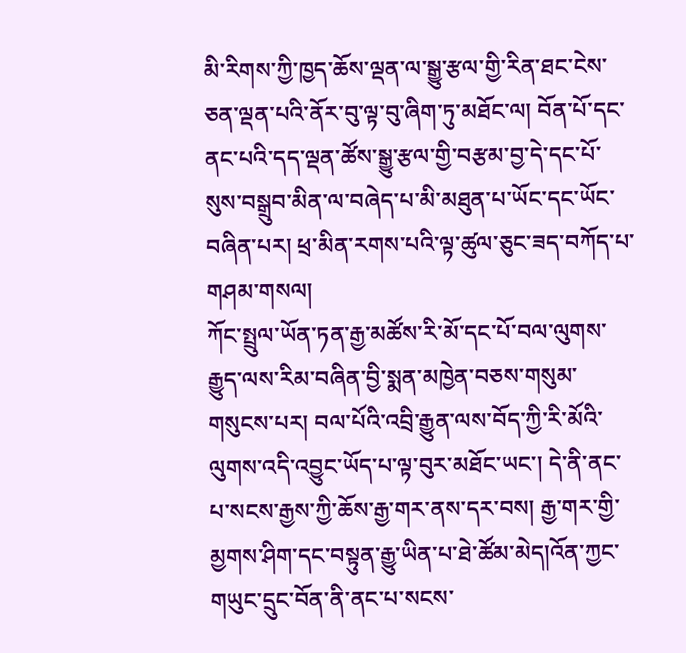མི་རིགས་ཀྱི་ཁྱད་ཆོས་ལྡན་ལ་སྒྱུ་རྩལ་གྱི་རིན་ཐང་ངེས་ཅན་ལྡན་པའི་ནོར་བུ་ལྟ་བུ་ཞིག་ཏུ་མཐོང་ལ། བོན་པོ་དང་ནང་པའི་དད་ལྡན་ཚོས་སྒྱུ་རྩལ་གྱི་བརྩམ་བྱ་དེ་དང་པོ་སུས་བསྒྲུབ་མིན་ལ་བཞེད་པ་མི་མཐུན་པ་ཡོང་དང་ཡོང་བཞིན་པར། ཕྲ་མིན་རགས་པའི་ལྟ་ཚུལ་ཅུང་ཟད་བཀོད་པ་གཤམ་གསལ།
ཀོང་སྤྲུལ་ཡོན་ཏན་རྒྱ་མཚོས་རི་མོ་དང་པོ་བལ་ལུགས་རྒྱུད་ལས་རིམ་བཞིན་བྱི་སྨན་མཁྱེན་བཅས་གསུམ་གསུངས་པར། བལ་པོའི་འབྲི་རྒྱུན་ལས་བོད་ཀྱི་རི་མོའི་ལུགས་འདི་འབྱུང་ཡོད་པ་ལྟ་བུར་མཐོང་ཡང་། དེ་ནི་ནང་པ་སངས་རྒྱས་ཀྱི་ཆོས་རྒྱ་གར་ནས་དར་བས། རྒྱ་གར་གྱི་མྱགས་ཤིག་དང་བསྟུན་རྒྱུ་ཡིན་པ་ཐེ་ཚོམ་མེད།འོན་ཀྱང་གཡུང་དྲུང་བོན་ནི་ནང་པ་སངས་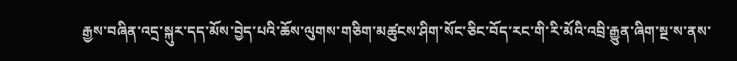རྒྱས་བཞིན་འདྲ་སྐུར་དད་མོས་བྱེད་པའི་ཆོས་ལུགས་གཅིག་མཚུངས་ཤིག་སོང་ཅིང་བོད་རང་གི་རི་མོའི་འབྲི་རྒྱུན་ཞིག་སྔ་ས་ནས་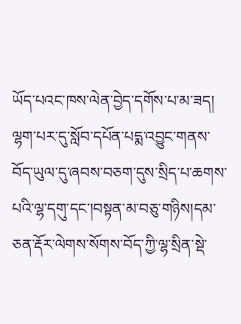ཡོད་པའང་ཁས་ལེན་བྱེད་དགོས་པ་མ་ཟད། ལྷག་པར་དུ་སློབ་དཔོན་པདྨ་འབྱུང་གནས་བོད་ཡུལ་དུ་ཞབས་བཅག་དུས་སྲིད་པ་ཆགས་པའི་ལྷ་དགུ་དང་།བསྟན་མ་བཅུ་གཉིས།དམ་ཅན་རྡོར་ལེགས་སོགས་བོད་ཀྱི་ལྷ་སྲིན་སྡེ་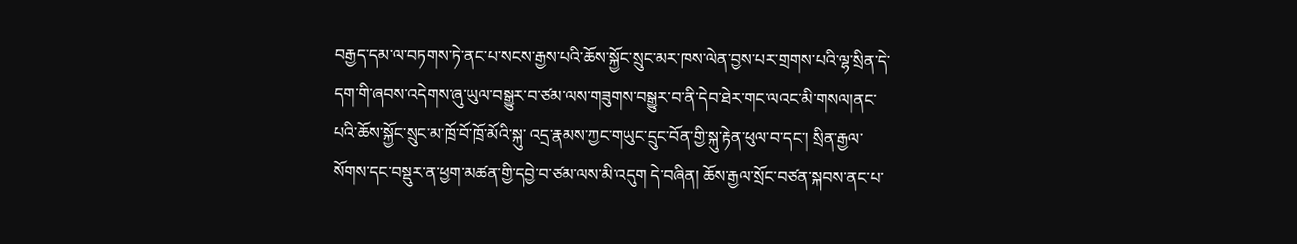བརྒྱད་དམ་ལ་བཏགས་ཏེ་ནང་པ་སངས་རྒྱས་པའི་ཆོས་སྐྱོང་སྲུང་མར་ཁས་ལེན་བྱས་པར་གྲགས་པའི་ལྷ་སྲིན་དེ་དག་གི་ཞབས་འདེགས་ཞུ་ཡུལ་བསྒྱུར་བ་ཙམ་ལས་གཟུགས་བསྒྱུར་བ་ནི་དེབ་ཐེར་གང་ལའང་མི་གསལ།ནང་པའི་ཆོས་སྐྱོང་སྲུང་མ་ཁྲོ་བོ་ཁྲོ་མོའི་སྐུ་ འདྲ་རྣམས་ཀྱང་གཡུང་དྲུང་བོན་གྱི་སྐུ་རྟེན་ཕུལ་བ་དང་། སྲིན་རྒྱལ་སོགས་དང་བསྡུར་ན་ཕྱག་མཚན་གྱི་དབྱེ་བ་ཙམ་ལས་མི་འདུག དེ་བཞིན། ཆོས་རྒྱལ་སྲོང་བཙན་སྐབས་ནང་པ་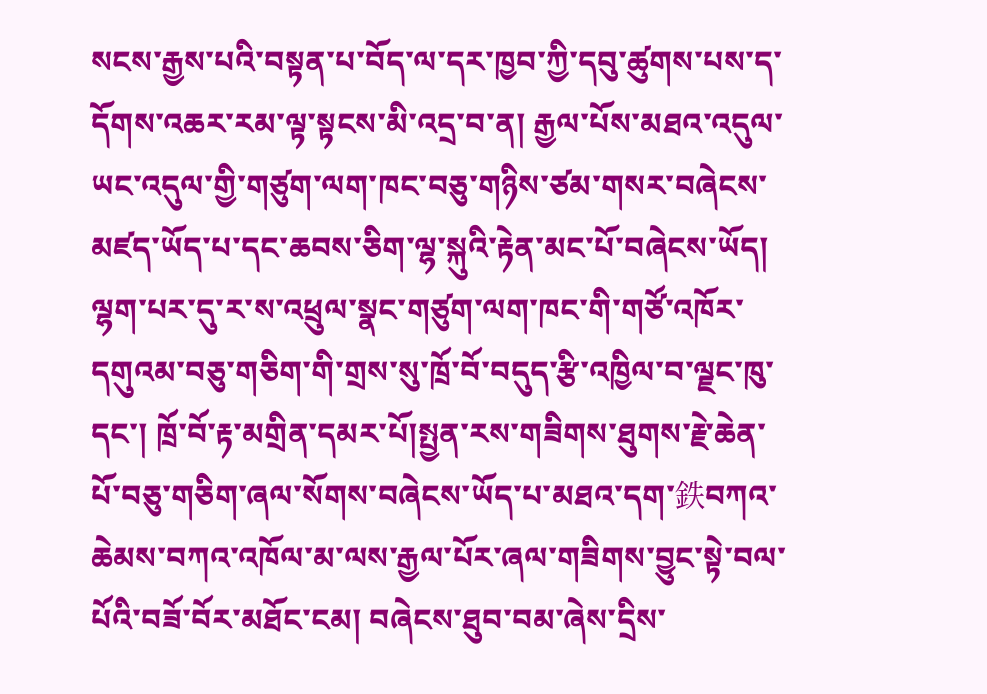སངས་རྒྱས་པའི་བསྟན་པ་བོད་ལ་དར་ཁྱབ་ཀྱི་དབུ་ཚུགས་པས་ད་དོགས་འཆར་རམ་ལྟ་སྟངས་མི་འདྲ་བ་ན། རྒྱལ་པོས་མཐའ་འདུལ་ཡང་འདུལ་གྱི་གཙུག་ལག་ཁང་བཅུ་གཉིས་ཙམ་གསར་བཞེངས་མཛད་ཡོད་པ་དང་ཆབས་ཅིག་ལྷ་སྐུའི་རྟེན་མང་པོ་བཞེངས་ཡོད། ལྷག་པར་དུ་ར་ས་འཕྲུལ་སྣང་གཙུག་ལག་ཁང་གི་གཙོ་འཁོར་དགུའམ་བཅུ་གཅིག་གི་གྲས་སུ་ཁྲོ་བོ་བདུད་རྩི་འཁྱིལ་བ་ལྗང་ཁུ་དང་། ཁྲོ་བོ་རྟ་མགྲིན་དམར་པོ།སྤྱན་རས་གཟིགས་ཐུགས་རྗེ་ཆེན་པོ་བཅུ་གཅིག་ཞལ་སོགས་བཞེངས་ཡོད་པ་མཐའ་དག་鉄བཀའ་ཆེམས་བཀའ་འཁོལ་མ་ལས་རྒྱལ་པོར་ཞལ་གཟིགས་བྱུང་སྟེ་བལ་པོའི་བཟོ་བོར་མཐོང་ངམ། བཞེངས་ཐུབ་བམ་ཞེས་དྲིས་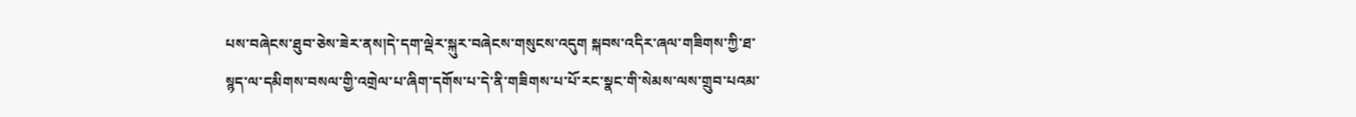པས་བཞེངས་ཐུབ་ཅེས་ཟེར་ནས།དེ་དག་ལྡེར་སྐུར་བཞེངས་གསུངས་འདུག སྐབས་འདིར་ཞལ་གཟིགས་ཀྱི་ཐ་སྙད་ལ་དམིགས་བསལ་གྱི་འགྲེལ་པ་ཞིག་དགོས་པ་དེ་ནི་གཟིགས་པ་པོ་རང་སྣང་གི་སེམས་ལས་གྲུབ་པའམ་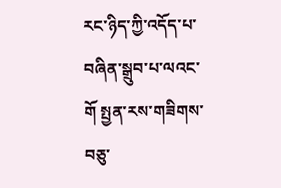རང་ཉིད་ཀྱི་འདོད་པ་བཞིན་སྒྲུབ་པ་ལའང་གོ སྤྱན་རས་གཟིགས་བཅུ་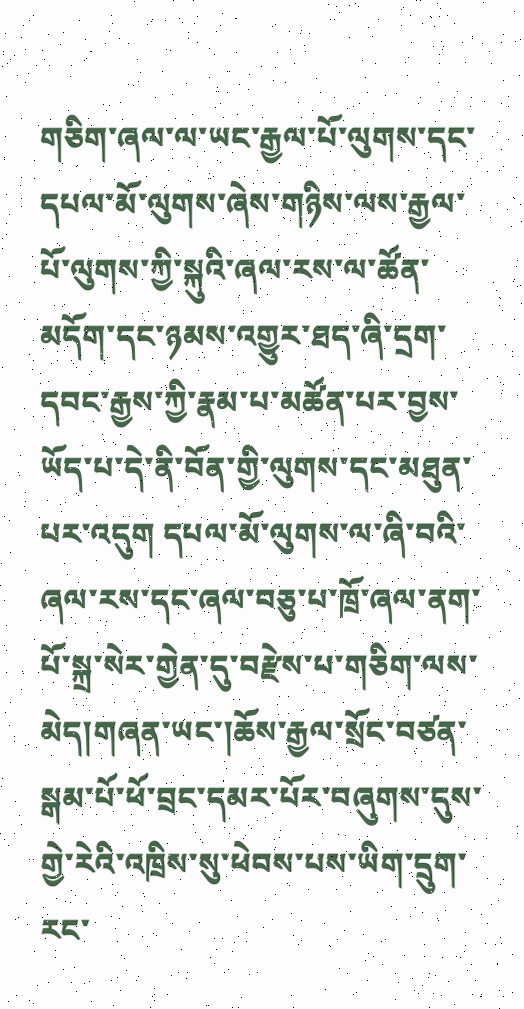གཅིག་ཞལ་ལ་ཡང་རྒྱལ་པོ་ལུགས་དང་དཔལ་མོ་ལུགས་ཞེས་གཉིས་ལས་རྒྱལ་པོ་ལུགས་ཀྱི་སྐུའི་ཞལ་རས་ལ་ཚོན་མདོག་དང་ཉམས་འགྱུར་ཐད་ཞི་དྲག་དབང་རྒྱས་ཀྱི་རྣམ་པ་མཚོན་པར་བྱས་ཡོད་པ་དེ་ནི་བོན་གྱི་ལུགས་དང་མཐུན་པར་འདུག དཔལ་མོ་ལུགས་ལ་ཞི་བའི་ཞལ་རས་དང་ཞལ་བཅུ་པ་ཁྲོ་ཞལ་ནག་པོ་སྐྲ་སེར་གྱེན་དུ་བརྫེས་པ་གཅིག་ལས་མེད།གཞན་ཡང་།ཆོས་རྒྱལ་སྲོང་བཙན་སྒམ་པོ་ཕོ་བྲང་དམར་པོར་བཞུགས་དུས་གྱེ་རེའི་འཁྲིས་སུ་ཕེབས་པས་ཡིག་དྲུག་རང་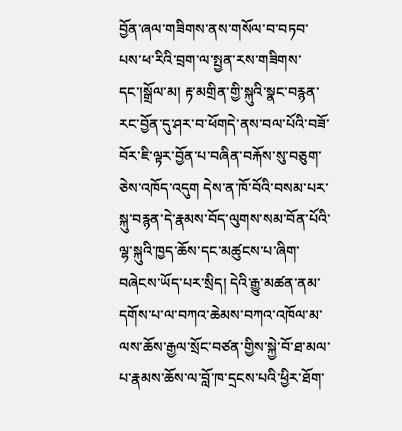བྱོན་ཞལ་གཟིགས་ནས་གསོལ་བ་བཏབ་པས་ཕ་རིའི་བྲག་ལ་སྤྱན་རས་གཟིགས་དང་།སྒྲོལ་མ། རྟ་མགྲིན་གྱི་སྐུའི་སྣང་བརྙན་རང་བྱོན་དུ་ཤར་བ་ཕོགདེ་ནས་བལ་པོའི་བཟོ་བོར་ཇི་ལྟར་བྱོན་པ་བཞིན་བརྐོས་སུ་བཅུག་ཅེས་འཁོད་འདུག དེས་ན་ཁོ་བོའི་བསམ་པར་སྐུ་བརྙན་དེ་རྣམས་བོད་ལུགས་སམ་བོན་པོའི་ལྷ་སྐུའི་ཁྱད་ཆོས་དང་མཚུངས་པ་ཞིག་བཞེངས་ཡོད་པར་སྲིད། དེའི་རྒྱུ་མཚན་ནམ་དགོས་པ་ལ་བཀའ་ཆེམས་བཀའ་འཁོལ་མ་ལས་ཆོས་རྒྱལ་སྲོང་བཙན་གྱིས་སྐྱེ་བོ་ཐ་མལ་པ་རྣམས་ཆོས་ལ་བློ་ཁ་དྲངས་པའི་ཕྱིར་ཐོག་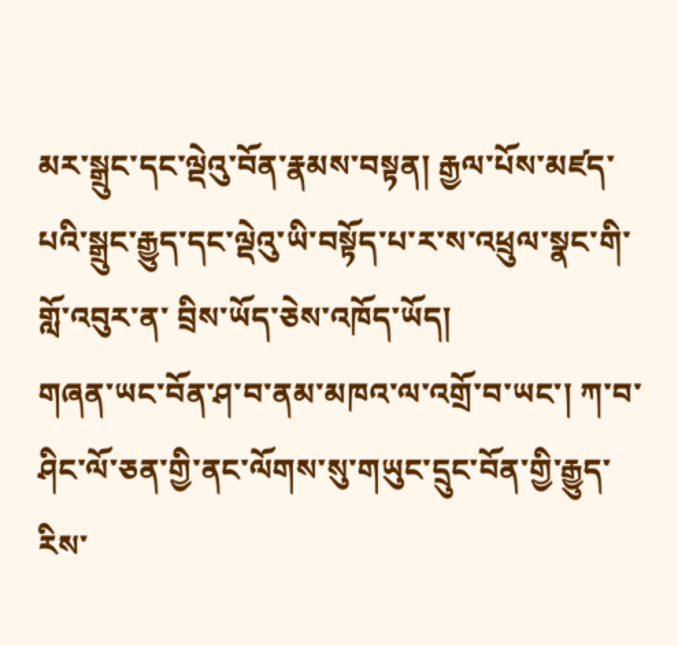མར་སྒྲུང་དང་ལྡེའུ་བོན་རྣམས་བསྟན། རྒྱལ་པོས་མཛད་པའི་སྒྲུང་རྒྱུད་དང་ལྡེའུ་ཡི་བསྟོད་པ་ར་ས་འཕྲུལ་སྣང་གི་གློ་འབུར་ན་ བྲིས་ཡོད་ཅེས་འཁོད་ཡོད།
གཞན་ཡང་བོན་ཤ་བ་ནམ་མཁའ་ལ་འགྲོ་བ་ཡང་། ཀ་བ་ཤིང་ལོ་ཅན་གྱི་ནང་ལོགས་སུ་གཡུང་དྲུང་བོན་གྱི་རྒྱུད་རིས་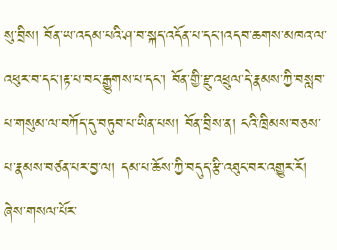སུ་བྲིས། བོན་ཡ་འདམ་པའི་ཤ་བ་སྐད་འདོན་པ་དང་།འདབ་ཆགས་མཁའ་ལ་འཕུར་བ་དང་།རྟ་པ་བང་རྒྱུགས་པ་དང་། བོན་གྱི་རྫུ་འཕྲུལ་དེ་རྣམས་ཀྱི་བསླབ་པ་གསུམ་ལ་བཀོད་དུ་བཏུབ་པ་ཡིན་པས། བོན་བྲིས་ན། ངའི་ཁྲིམས་བཅས་པ་རྣམས་བཙན་པར་བྱ་ལ། དམ་པ་ཆོས་ཀྱི་བདུད་རྩི་འཐུང་བར་འགྱུར་རོ། ཞེས་གསལ་པོར་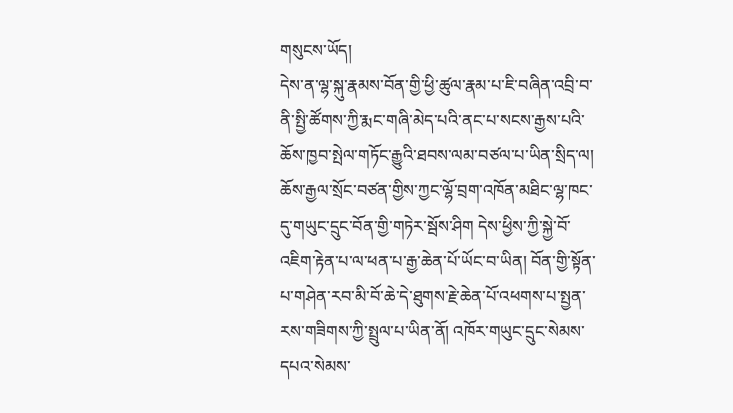གསུངས་ཡོད།
དེས་ན་ལྷ་སྐུ་རྣམས་བོན་གྱི་ཕྱི་ཚུལ་རྣམ་པ་ཇི་བཞིན་འབྲི་བ་ནི་སྤྱི་ཚོགས་ཀྱི་རྨང་གཞི་མེད་པའི་ནང་པ་སངས་རྒྱས་པའི་ཆོས་ཁྱབ་སྤེལ་གཏོང་རྒྱུའི་ཐབས་ལམ་བཙལ་པ་ཡིན་སྲིད་ལ། ཆོས་རྒྱལ་སྲོང་བཙན་གྱིས་ཀྱང་ལྷོ་བྲག་འཁོན་མཐིང་ལྷ་ཁང་དུ་གཡུང་དྲུང་བོན་གྱི་གཏེར་སྦོས་ཤིག དེས་ཕྱིས་ཀྱི་སྐྱེ་བོ་འཇིག་རྟེན་པ་ལ་ཕན་པ་རྒྱ་ཆེན་པོ་ཡོང་བ་ཡིན། བོན་གྱི་སྟོན་པ་གཤེན་རབ་མི་བོ་ཆེ་དེ་ཐུགས་རྗེ་ཆེན་པོ་འཕགས་པ་སྤྱན་རས་གཟིགས་ཀྱི་སྤྲུལ་པ་ཡིན་ནོ། འཁོར་གཡུང་དྲུང་སེམས་དཔའ་སེམས་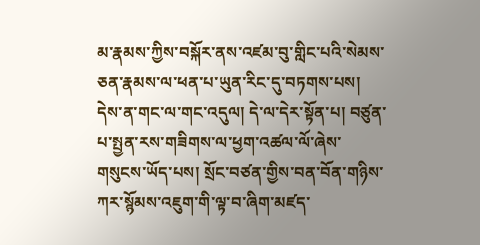མ་རྣམས་ཀྱིས་བསྐོར་ནས་འཛམ་བུ་གླིང་པའི་སེམས་ཅན་རྣམས་ལ་ཕན་པ་ཡུན་རིང་དུ་བཏགས་པས། དེས་ན་གང་ལ་གང་འདུལ། དེ་ལ་དེར་སྟོན་པ། བཙུན་པ་སྤྱན་རས་གཟིགས་ལ་ཕྱག་འཚལ་ལོ་ཞེས་གསུངས་ཡོད་པས། སྲོང་བཙན་གྱིས་བན་བོན་གཉིས་ཀར་སྙོམས་འཇུག་གི་ལྟ་བ་ཞིག་མཛད་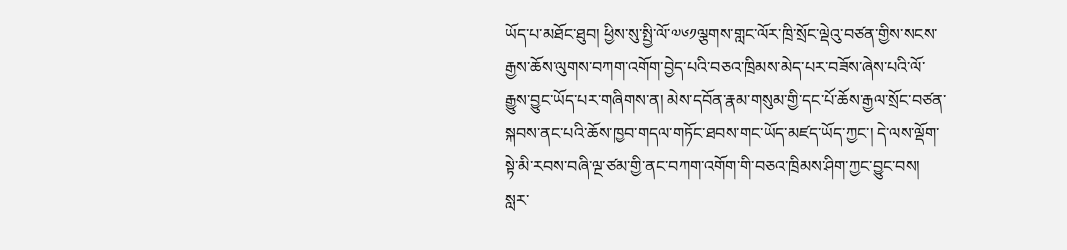ཡོད་པ་མཐོང་ཐུབ། ཕྱིས་སུ་སྤྱི་ལོ་༧༦༡ལྕགས་གླང་ལོར་ཁྲི་སྲོང་ལྡེའུ་བཙན་གྱིས་སངས་རྒྱས་ཆོས་ལུགས་བཀག་འགོག་བྱེད་པའི་བཅའ་ཁྲིམས་མེད་པར་བཟོས་ཞེས་པའི་ལོ་རྒྱུས་བྱུང་ཡོད་པར་གཞིགས་ན། མེས་དབོན་རྣམ་གསུམ་གྱི་དང་པོ་ཆོས་རྒྱལ་སྲོང་བཙན་སྐབས་ནང་པའི་ཆོས་ཁྱབ་གདལ་གཏོང་ཐབས་གང་ཡོད་མཛད་ཡོད་ཀྱང་། དེ་ལས་ལྡོག་སྟེ་མི་རབས་བཞི་ལྔ་ཙམ་གྱི་ནང་བཀག་འགོག་གི་བཅའ་ཁྲིམས་ཤིག་ཀྱང་བྱུང་བས། སླར་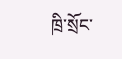ཁྲི་སྲོང་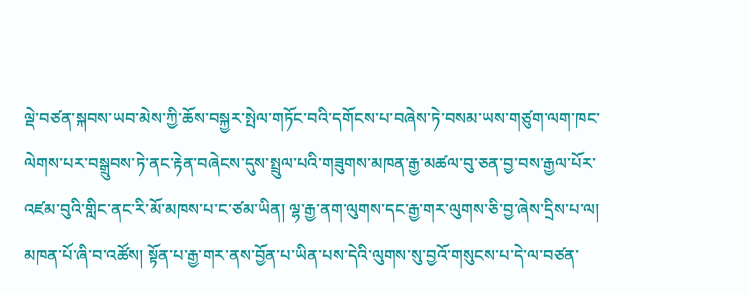ལྡེ་བཙན་སྐབས་ཡབ་མེས་ཀྱི་ཆོས་བསྐྱར་སྤེལ་གཏོང་བའི་དགོངས་པ་བཞེས་ཏེ་བསམ་ཡས་གཙུག་ལག་ཁང་ལེགས་པར་བསྒྲུབས་ཏེ་ནང་རྟེན་བཞེངས་དུས་སྤྲུལ་པའི་གཟུགས་མཁན་རྒྱ་མཚལ་བུ་ཅན་བྱ་བས་རྒྱལ་པོར་འཛམ་བུའི་གླིང་ནང་རི་མོ་མཁས་པ་ང་ཙམ་ཡིན། ལྷ་རྒྱ་ནག་ལུགས་དང་རྒྱ་གར་ལུགས་ཅི་བྱ་ཞེས་དྲིས་པ་ལ། མཁན་པོ་ཞི་བ་འཚོས། སྟོན་པ་རྒྱ་གར་ནས་བྱོན་པ་ཡིན་པས་དེའི་ལུགས་སུ་བྱའོ་གསུངས་པ་དེ་ལ་བཙན་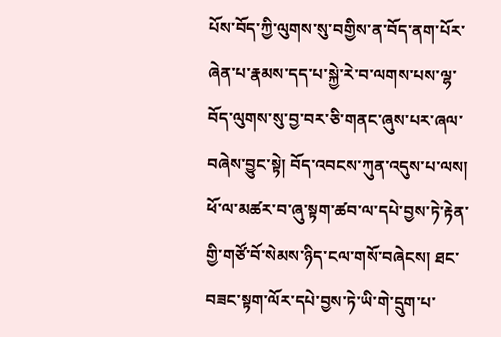པོས་བོད་ཀྱི་ལུགས་སུ་བགྱིས་ན་བོད་ནག་པོར་ཞེན་པ་རྣམས་དད་པ་སྐྱེ་རེ་བ་ལགས་པས་ལྷ་བོད་ལུགས་སུ་བྱ་བར་ཅི་གནང་ཞུས་པར་ཞལ་བཞེས་བྱུང་སྟེ། བོད་འབངས་ཀུན་འདུས་པ་ལས། ཕོ་ལ་མཚར་བ་ཞུ་སྟག་ཚབ་ལ་དཔེ་བྱས་ཏེ་རྟེན་གྱི་གཙོ་བོ་སེམས་ཉིད་ངལ་གསོ་བཞེངས། ཐང་བཟང་སྟག་ལོར་དཔེ་བྱས་ཏེ་ཡི་གེ་དྲུག་པ་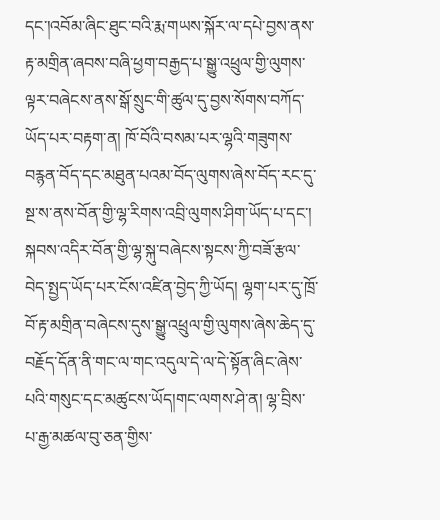དང་།འབོམ་ཞིང་ཐུང་བའི་རྨ་གཡས་སྐོར་ལ་དཔེ་བྱས་ནས་རྟ་མགྲིན་ཞབས་བཞི་ཕྱག་བརྒྱད་པ་སྒྱུ་འཕྲུལ་གྱི་ལུགས་ལྟར་བཞེངས་ནས་སྒོ་སྲུང་གི་ཚུལ་དུ་བྱས་སོགས་བཀོད་ཡོད་པར་བརྟག་ན། ཁོ་བོའི་བསམ་པར་ལྷའི་གཟུགས་བརྙན་བོད་དང་མཐུན་པའམ་བོད་ལུགས་ཞེས་བོད་རང་དུ་སྔ་ས་ནས་བོན་གྱི་ལྷ་རིགས་འབྲི་ལུགས་ཤིག་ཡོད་པ་དང་། སྐབས་འདིར་བོན་གྱི་ལྷ་སྐུ་བཞེངས་སྟངས་ཀྱི་བཟོ་རྩལ་བེད་སྤྱད་ཡོད་པར་ངོས་འཛིན་བྱེད་ཀྱི་ཡོད། ལྷག་པར་དུ་ཁྲོ་བོ་རྟ་མགྲིན་བཞེངས་དུས་སྒྱུ་འཕྲུལ་གྱི་ལུགས་ཞེས་ཆེད་དུ་བརྗོད་དོན་ནི་གང་ལ་གང་འདུལ་དེ་ལ་དེ་སྟོན་ཞིང་ཞེས་པའི་གསུང་དང་མཚུངས་ཡོད།གང་ལགས་ཤེ་ན། ལྷ་བྲིས་པ་རྒྱ་མཚལ་བུ་ཅན་གྱིས་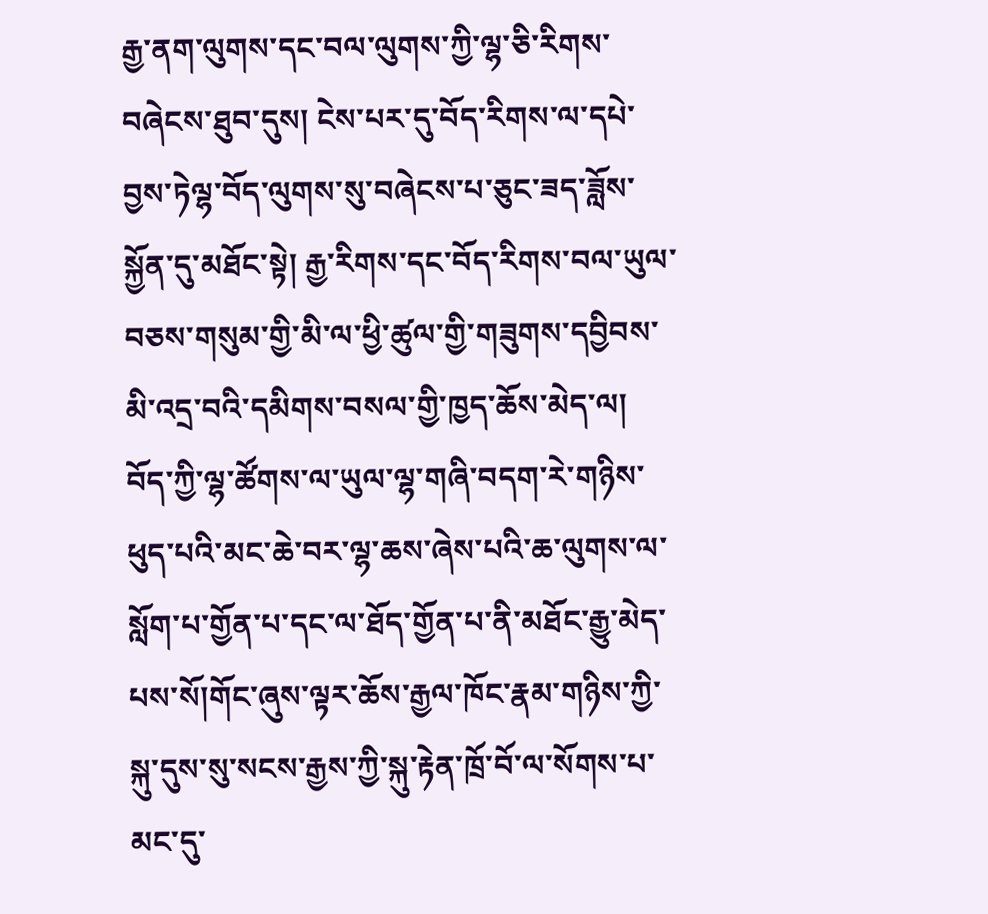རྒྱ་ནག་ལུགས་དང་བལ་ལུགས་ཀྱི་ལྷ་ཅི་རིགས་བཞེངས་ཐུབ་དུས། ངེས་པར་དུ་བོད་རིགས་ལ་དཔེ་བྱས་ཏེལྷ་བོད་ལུགས་སུ་བཞེངས་པ་ཅུང་ཟད་ཟློས་སྐྱོན་དུ་མཐོང་སྟེ། རྒྱ་རིགས་དང་བོད་རིགས་བལ་ཡུལ་བཅས་གསུམ་གྱི་མི་ལ་ཕྱི་ཚུལ་གྱི་གཟུགས་དབྱིབས་མི་འདྲ་བའི་དམིགས་བསལ་གྱི་ཁྱད་ཆོས་མེད་ལ། བོད་ཀྱི་ལྷ་ཚོགས་ལ་ཡུལ་ལྷ་གཞི་བདག་རེ་གཉིས་ཕུད་པའི་མང་ཆེ་བར་ལྷ་ཆས་ཞེས་པའི་ཆ་ལུགས་ལ་སློག་པ་གྱོན་པ་དང་ལ་ཐོད་གྱོན་པ་ནི་མཐོང་རྒྱུ་མེད་པས་སོ།གོང་ཞུས་ལྟར་ཆོས་རྒྱལ་ཁོང་རྣམ་གཉིས་ཀྱི་སྐུ་དུས་སུ་སངས་རྒྱས་ཀྱི་སྐུ་རྟེན་ཁྲོ་བོ་ལ་སོགས་པ་མང་དུ་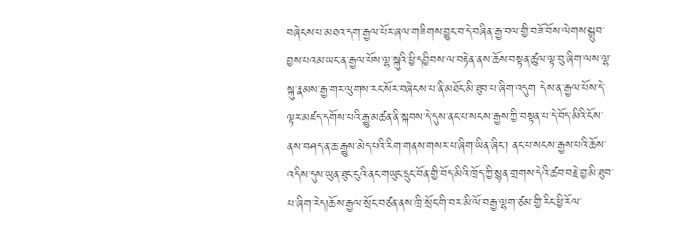བཞེངས་པ་མཐའ་དག་རྒྱལ་པོར་ཞལ་གཟིགས་བྱུང་བ་དེ་བཞིན་རྒྱ་བལ་གྱི་བཟོ་བོས་ལེགས་སྒྲུབ་བྱས་པའམ་ཡང་ན་རྒྱལ་པོས་ལྷ་སྐུའི་ཕྱི་དབྱིབས་ལ་བརྟེན་ནས་ཆོས་བསྟན་ཚུལ་ལྟ་བུ་ཞིག་ལས་ལྷ་སྐུ་རྣམས་རྒྱ་གར་ལུགས་རང་སོར་བཞེངས་པ་ནི་མཐོང་མི་ཐུབ་པ་ཞིག་འདུག དེས་ན་རྒྱལ་པོས་དེ་ལྟར་མཛད་དགོས་པའི་རྒྱུ་མཚན་ནི་སྐབས་དེ་དུས་ནང་པ་སངས་རྒྱས་ཀྱི་བསྟན་པ་དེ་བོད་མིའི་ངོས་ནས་བཤད་ན་ཆ་རྒྱུས་མེད་པའི་རིག་གནས་གསར་པ་ཞིག་ཡིན་ཞིང་། ནང་པ་སངས་རྒྱས་པའི་ཆོས་འདིས་དུས་ཡུན་ཐུང་ངུའི་ནང་གཡུང་དྲུང་བོན་གྱི་བོད་མིའི་ཁྲོད་ཀྱི་སྙན་གྲགས་དེའི་ཚབ་བརྗེ་བྱ་མི་ཐུབ་པ་ཞིག་རེད།ཆོས་རྒྱལ་སྲོང་བཙན་ནས་ཁྲི་སྲོང་གི་བར་མི་ལོ་བརྒྱ་ལྷག་ཙམ་གྱི་རིང་ཕྱི་རོལ་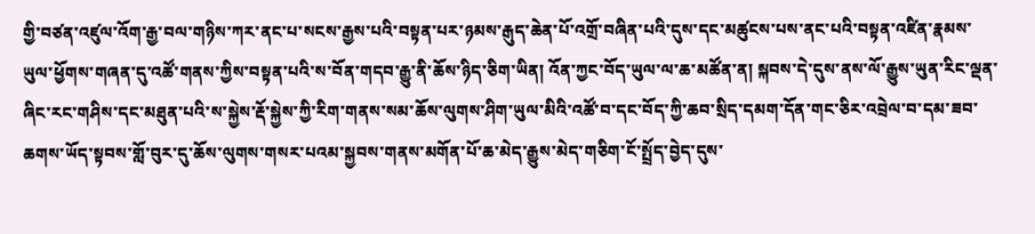གྱི་བཙན་འཛུལ་འོག་རྒྱ་བལ་གཉིས་ཀར་ནང་པ་སངས་རྒྱས་པའི་བསྟན་པར་ཉམས་རྒུད་ཆེན་པོ་འགྲོ་བཞིན་པའི་དུས་དང་མཚུངས་པས་ནང་པའི་བསྟན་འཛིན་རྣམས་ཡུལ་ཕྱོགས་གཞན་དུ་འཚོ་གནས་ཀྱིས་བསྟན་པའི་ས་བོན་གདབ་རྒྱུ་ནི་ཆོས་ཉིད་ཅིག་ཡིན། འོན་ཀྱང་བོད་ཡུལ་ལ་ཆ་མཚོན་ན། སྐབས་དེ་དུས་ནས་ལོ་རྒྱུས་ཡུན་རིང་ལྡན་ཞིང་རང་གཤིས་དང་མཐུན་པའི་ས་སྐྱེས་རྡོ་སྐྱེས་ཀྱི་རིག་གནས་སམ་ཆོས་ལུགས་ཤིག་ཡུལ་མིའི་འཚོ་བ་དང་བོད་ཀྱི་ཆབ་སྲིད་དམག་དོན་གང་ཅིར་འབྲེལ་བ་དམ་ཟབ་ཆགས་ཡོད་སྟབས་གློ་བུར་དུ་ཆོས་ལུགས་གསར་པའམ་སྐྱབས་གནས་མགོན་པོ་ཆ་མེད་རྒྱུས་མེད་གཅིག་ངོ་སྤྲོད་བྱེད་དུས་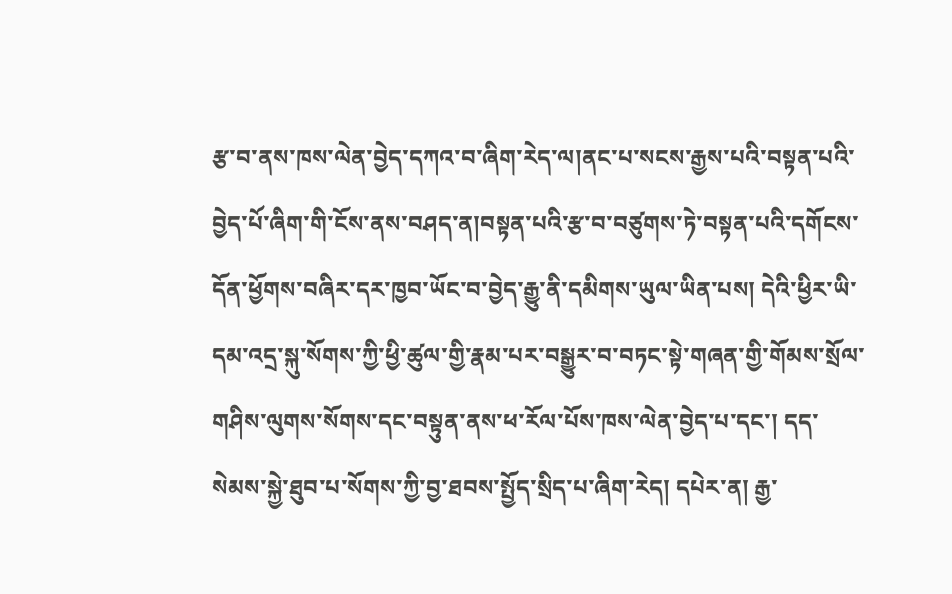རྩ་བ་ནས་ཁས་ལེན་བྱེད་དཀའ་བ་ཞིག་རེད་ལ།ནང་པ་སངས་རྒྱས་པའི་བསྟན་པའི་བྱེད་པོ་ཞིག་གི་ངོས་ནས་བཤད་ན།བསྟན་པའི་རྩ་བ་བཙུགས་ཏེ་བསྟན་པའི་དགོངས་དོན་ཕྱོགས་བཞིར་དར་ཁྱབ་ཡོང་བ་བྱེད་རྒྱུ་ནི་དམིགས་ཡུལ་ཡིན་པས། དེའི་ཕྱིར་ཡི་དམ་འདྲ་སྐུ་སོགས་ཀྱི་ཕྱི་ཚུལ་གྱི་རྣམ་པར་བསྒྱུར་བ་བཏང་སྟེ་གཞན་གྱི་གོམས་སྲོལ་གཤིས་ལུགས་སོགས་དང་བསྟུན་ནས་ཕ་རོལ་པོས་ཁས་ལེན་བྱེད་པ་དང་། དད་སེམས་སྐྱེ་ཐུབ་པ་སོགས་ཀྱི་བྱ་ཐབས་སྤྱོད་སྲིད་པ་ཞིག་རེད། དཔེར་ན། རྒྱ་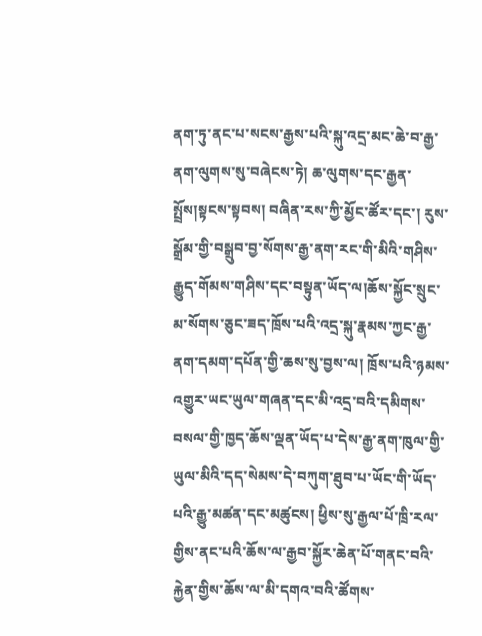ནག་ཏུ་ནང་པ་སངས་རྒྱས་པའི་སྐུ་འདྲ་མང་ཆེ་བ་རྒྱ་ནག་ལུགས་སུ་བཞེངས་ཏེ། ཆ་ལུགས་དང་རྒྱན་སྤྲོས།སྟངས་སྟབས། བཞིན་རས་ཀྱི་མྱོང་ཚོར་དང་། རུས་སྒྲོམ་གྱི་བསྒྲུབ་བྱ་སོགས་རྒྱ་ནག་རང་གི་མིའི་གཤིས་རྒྱུད་གོམས་གཤིས་དང་བསྟུན་ཡོད་ལ།ཆོས་སྐྱོང་སྲུང་མ་སོགས་ཅུང་ཟད་ཁྲོས་པའི་འདྲ་སྐུ་རྣམས་ཀྱང་རྒྱ་ནག་དམག་དཔོན་གྱི་ཆས་སུ་བྱས་ལ། ཁྲོས་པའི་ཉམས་འགྱུར་ཡང་ཡུལ་གཞན་དང་མི་འདྲ་བའི་དམིགས་བསལ་གྱི་ཁྱད་ཆོས་ལྡན་ཡོད་པ་དེས་རྒྱ་ནག་ཁུལ་གྱི་ཡུལ་མིའི་དད་སེམས་དེ་བཀུག་ཐུབ་པ་ཡོང་གི་ཡོད་པའི་རྒྱུ་མཚན་དང་མཚུངས། ཕྱིས་སུ་རྒྱལ་པོ་ཁྲི་རལ་གྱིས་ནང་པའི་ཆོས་ལ་རྒྱབ་སྐྱོར་ཆེན་པོ་གནང་བའི་རྐྱེན་གྱིས་ཆོས་ལ་མི་དགའ་བའི་ཚོགས་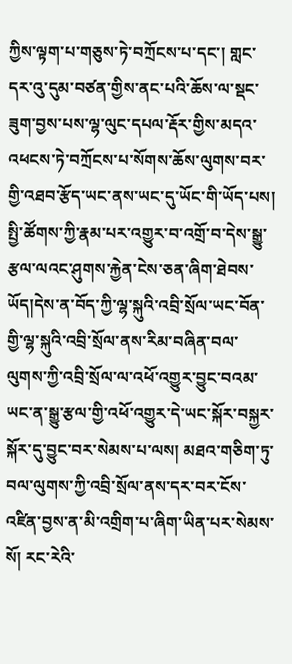ཀྱིས་ལྟག་པ་གཅུས་ཏེ་བཀྲོངས་པ་དང་། གླང་དར་འུ་དུམ་བཙན་གྱིས་ནང་པའི་ཆོས་ལ་སྡང་ཟུག་བྱས་པས་ལྷ་ལུང་དཔལ་རྡོར་གྱིས་མདའ་འཕངས་ཏེ་བཀྲོངས་པ་སོགས་ཆོས་ལུགས་བར་གྱི་འཐབ་རྩོད་ཡང་ནས་ཡང་དུ་ཡོང་གི་ཡོད་པས། སྤྱི་ཚོགས་ཀྱི་རྣམ་པར་འགྱུར་བ་འགྲོ་བ་དེས་སྒྱུ་རྩལ་ལའང་ཤུགས་རྐྱེན་ངེས་ཅན་ཞིག་ཐེབས་ཡོད།དེས་ན་བོད་ཀྱི་ལྷ་སྐུའི་འབྲི་སྲོལ་ཡང་བོན་གྱི་ལྷ་སྐུའི་འབྲི་སྲོལ་ནས་རིམ་བཞིན་བལ་ལུགས་ཀྱི་འབྲི་སྲོལ་ལ་འཕོ་འགྱུར་བྱུང་བའམ་ཡང་ན་སྒྱུ་རྩལ་གྱི་འཕོ་འགྱུར་དེ་ཡང་སྐོར་བསྐྱར་སྐོར་དུ་བྱུང་བར་སེམས་པ་ལས། མཐའ་གཅིག་ཏུ་བལ་ལུགས་ཀྱི་འབྲི་སྲོལ་ནས་དར་བར་ངོས་འཛིན་བྱས་ན་མི་འགྲིག་པ་ཞིག་ཡིན་པར་སེམས་སོ། རང་རེའི་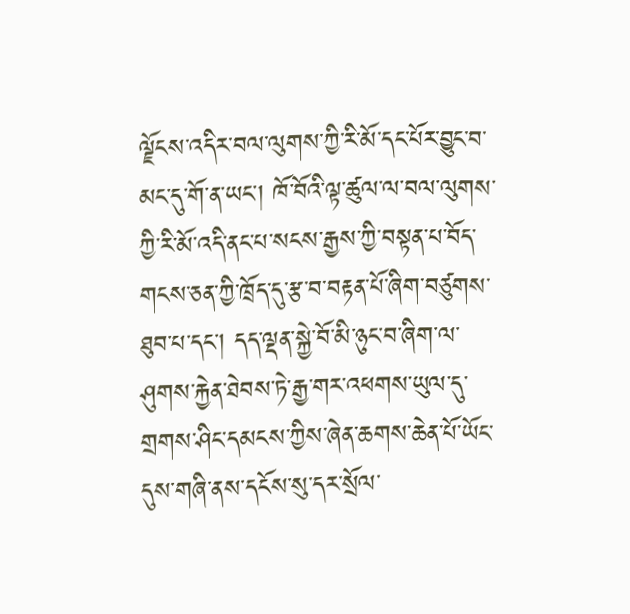ལྗོངས་འདིར་བལ་ལུགས་ཀྱི་རི་མོ་དང་པོར་བྱུང་བ་མང་དུ་གོ་ན་ཡང་། ཁོ་བོའི་ལྟ་ཚུལ་ལ་བལ་ལུགས་ཀྱི་རི་མོ་འདི་ནང་པ་སངས་རྒྱས་ཀྱི་བསྟན་པ་བོད་གངས་ཅན་ཀྱི་ཁྲོད་དུ་རྩ་བ་བརྟན་པོ་ཞིག་བཙུགས་ཐུབ་པ་དང་། དད་ལྡན་སྐྱེ་བོ་མི་ཉུང་བ་ཞིག་ལ་ཤུགས་རྐྱེན་ཐེབས་ཏེ་རྒྱ་གར་འཕགས་ཡུལ་དུ་གྲགས་ཤིང་དམངས་ཀྱིས་ཞེན་ཆགས་ཆེན་པོ་ཡོང་དུས་གཞི་ནས་དངོས་སུ་དར་སྲོལ་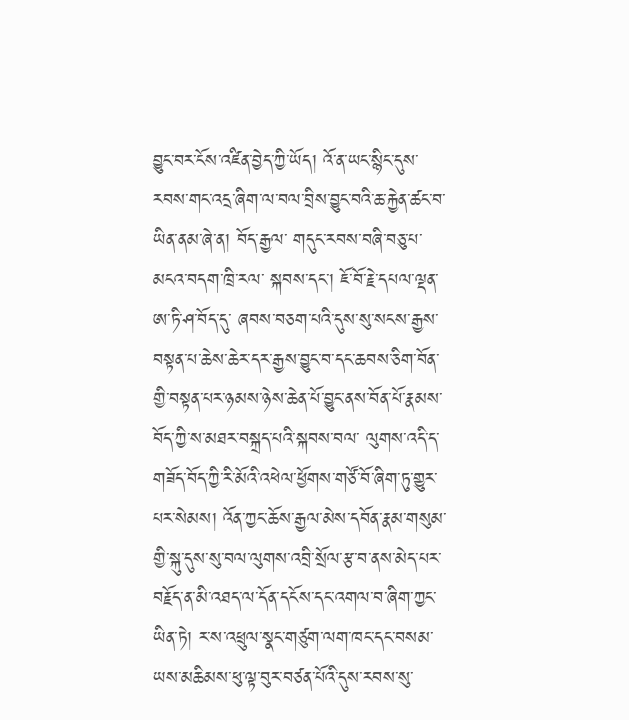བྱུང་བར་ངོས་འཛིན་བྱེད་ཀྱི་ཡོད། འོ་ན་ཡང་སྙིང་དུས་རབས་གང་འདྲ་ཞིག་ལ་བལ་བྲིས་བྱུང་བའི་ཆ་རྐྱེན་ཚང་བ་ཡིན་ནམ་ཞེ་ན། བོད་རྒྱལ་ གདུང་རབས་བཞི་བཅུ་པ་མངའ་བདག་ཁྲི་རལ་ སྐབས་དང་། ཇོ་བོ་རྗེ་དཔལ་ལྡན་ཨ་ཏི་ཤ་བོད་དུ་ ཞབས་བཅག་པའི་དུས་སུ་སངས་རྒྱས་བསྟན་པ་ཆེས་ཆེར་དར་རྒྱས་བྱུང་བ་དང་ཆབས་ཅིག་བོན་གྱི་བསྟན་པར་ཉམས་ཉེས་ཆེན་པོ་བྱུང་ནས་བོན་པོ་རྣམས་བོད་ཀྱི་ས་མཐར་བསྐྲད་པའི་སྐབས་བལ་ ལུགས་འདི་ད་གཟོད་བོད་ཀྱི་རི་མོའི་འཕེལ་ཕྱོགས་གཙོ་བོ་ཞིག་ཏུ་གྱུར་པར་སེམས། འོན་ཀྱང་ཆོས་རྒྱལ་མེས་དབོན་རྣམ་གསུམ་གྱི་སྐུ་དུས་སུ་བལ་ལུགས་འབྲི་སྲོལ་རྩ་བ་ནས་མེད་པར་བརྗོད་ན་མི་འཐད་ལ་དོན་དངོས་དང་འགལ་བ་ཞིག་ཀྱང་ཡིན་ཏེ། ར་ས་འཕྲུལ་སྣང་གཙུག་ལག་ཁང་དང་བསམ་ཡས་མཆིམས་ཕུ་ལྟ་བུར་བཙན་པོའི་དུས་རབས་སུ་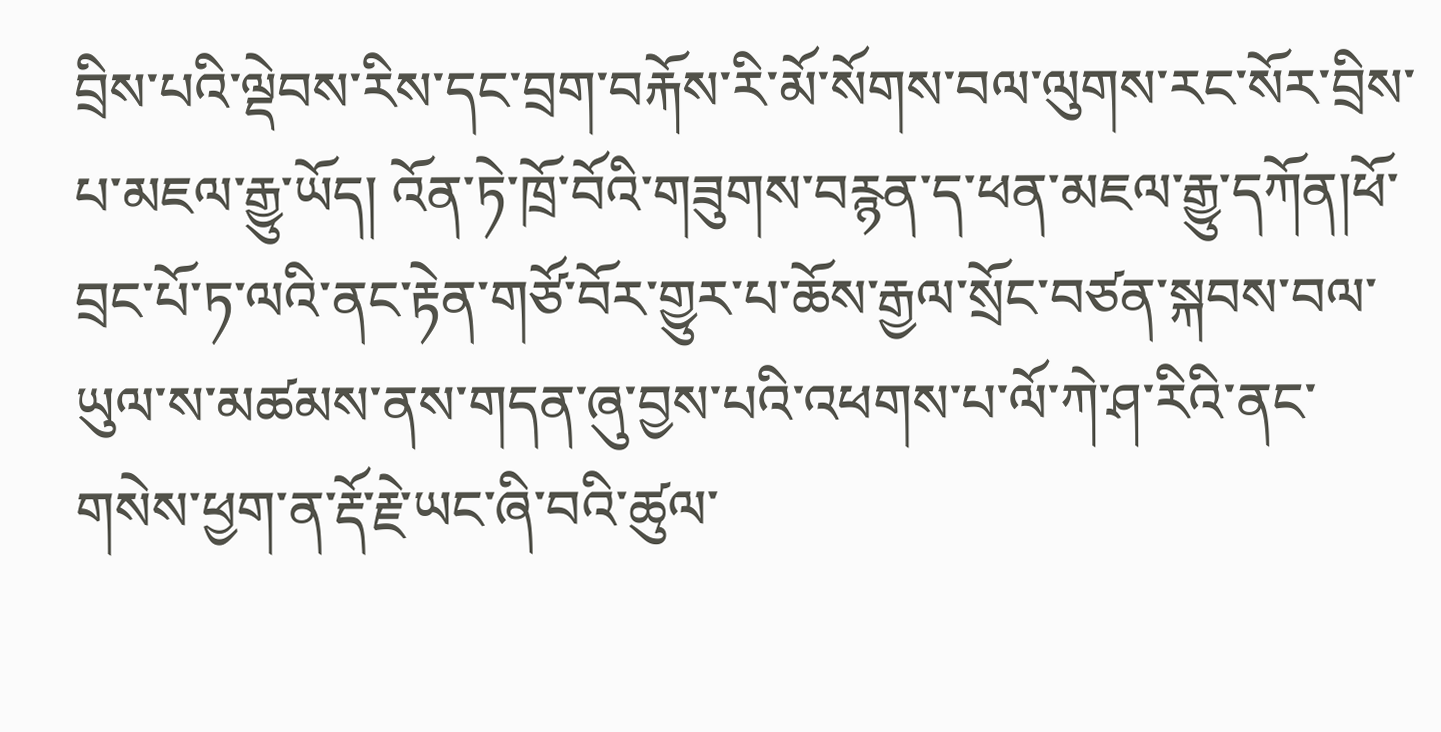བྲིས་པའི་ལྡེབས་རིས་དང་བྲག་བརྐོས་རི་མོ་སོགས་བལ་ལུགས་རང་སོར་བྲིས་པ་མཇལ་རྒྱུ་ཡོད། འོན་ཏེ་ཁྲོ་བོའི་གཟུགས་བརྙན་ད་ཕན་མཇལ་རྒྱུ་དཀོན།ཕོ་བྲང་པོ་ཏ་ལའི་ནང་རྟེན་གཙོ་བོར་གྱུར་པ་ཆོས་རྒྱལ་སྲོང་བཙན་སྐབས་བལ་ཡུལ་ས་མཚམས་ནས་གདན་ཞུ་བྱས་པའི་འཕགས་པ་ལོ་ཀེ་ཤ་རིའི་ནང་གསེས་ཕྱག་ན་རྡོ་རྗེ་ཡང་ཞི་བའི་ཚུལ་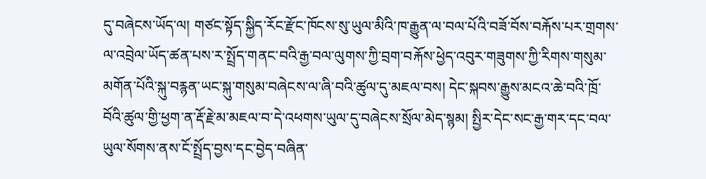དུ་བཞེངས་ཡོད་ལ། གཙང་སྟོད་སྐྱིད་རོང་རྫོང་ཁོངས་སུ་ཡུལ་མིའི་ཁ་རྒྱུན་ལ་བལ་པོའི་བཟོ་བོས་བརྐོས་པར་གྲགས་ལ་འབྲེལ་ཡོད་ཚན་པས་ར་སྤྲོད་གནང་བའི་རྒྱ་བལ་ལུགས་ཀྱི་བྲག་བརྐོས་ཕྱེད་འབུར་གཟུགས་ཀྱི་རིགས་གསུམ་མགོན་པོའི་སྐུ་བརྙན་ཡང་སྐུ་གསུམ་བཞེངས་ལ་ཞི་བའི་ཚུལ་དུ་མཇལ་བས། དེང་སྐབས་རྒྱུས་མངའ་ཆེ་བའི་ཁྲོ་བོའི་ཚུལ་གྱི་ཕྱག་ན་རྡོ་རྗེ་མ་མཇལ་བ་དེ་འཕགས་ཡུལ་དུ་བཞེངས་སྲོལ་མེད་སྙམ། སྤྱིར་དེང་སང་རྒྱ་གར་དང་བལ་ཡུལ་སོགས་ནས་ངོ་སྤྲོད་བྱས་དང་བྱེད་བཞིན་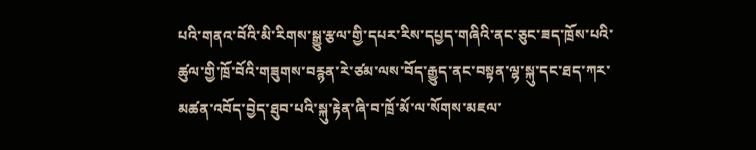པའི་གནའ་བོའི་མི་རིགས་སྒྱུ་རྩལ་གྱི་དཔར་རིས་དཔྱད་གཞིའི་ནང་ཅུང་ཟད་ཁྲོས་པའི་ཚུལ་གྱི་ཁྲོ་བོའི་གཟུགས་བརྙན་རེ་ཙམ་ལས་བོད་རྒྱུད་ནང་བསྟན་ལྷ་སྐུ་དང་ཐད་ཀར་མཚན་འབོད་བྱེད་ཐུབ་པའི་སྐུ་རྟེན་ཞི་བ་ཁྲོ་མོ་ལ་སོགས་མཇལ་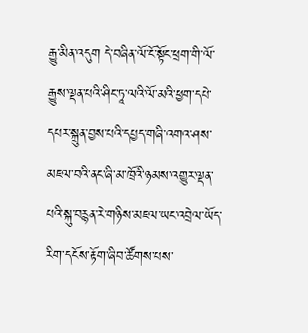རྒྱུ་མིན་འདུག དེ་བཞིན་ལོ་ངོ་སྟོང་ཕྲག་གི་ལོ་རྒྱུས་ལྡན་པའི་ཤིང་ཏཱ་ལའི་ལོ་མའི་ཕྱག་དཔེ་དཔར་སྐྲུན་བྱས་པའི་དཔྱད་གཞི་འགའ་ཤས་མཇལ་བའི་ནང་ཞི་མ་ཁྲོའི་ཉམས་འགྱུར་ལྡན་པའི་སྐུ་བརྙན་རེ་གཉིས་མཇལ་ཡང་འབྲེལ་ཡོད་རིག་དངོས་རྟོག་ཞིབ་ཚོགས་པས་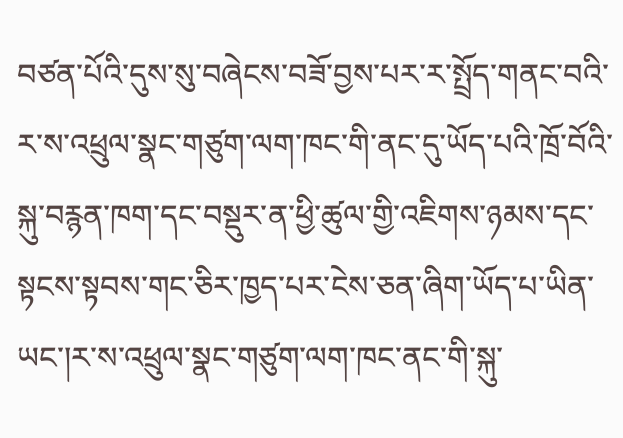བཙན་པོའི་དུས་སུ་བཞེངས་བཟོ་བྱས་པར་ར་སྤྲོད་གནང་བའི་ར་ས་འཕྲུལ་སྣང་གཙུག་ལག་ཁང་གི་ནང་དུ་ཡོད་པའི་ཁྲོ་བོའི་སྐུ་བརྙན་ཁག་དང་བསྡུར་ན་ཕྱི་ཚུལ་གྱི་འཇིགས་ཉམས་དང་སྟངས་སྟབས་གང་ཅིར་ཁྱད་པར་ངེས་ཅན་ཞིག་ཡོད་པ་ཡིན་ཡང་།ར་ས་འཕྲུལ་སྣང་གཙུག་ལག་ཁང་ནང་གི་སྐུ་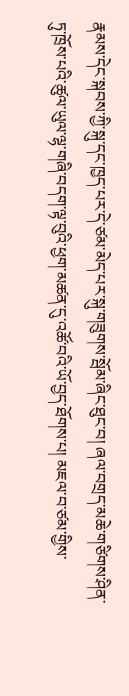རྣམས་དེང་སྐབས་ཀྱི་སྐུ་དང་ཁྱད་པར་དེ་ཙམ་མེད་པར་སྐུ་གཟུགས་སྦོམ་ཞིང་ཐུང་བ། ཞལ་བགྲད་མཆེ་གཙིགས་ཤིན་ཏུ་ཁྲོས་པའི་ཚུལ་ཡུལ་ལྷ་གཞི་བདག་ལྟ་བུའི་ཕྱག་མཚན་དུ་འཚོ་བའི་ཡོ་བྱད་ཐོགས་པ། མཇལ་བ་ཙམ་གྱིས་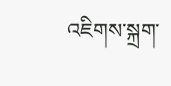འཇིགས་སྐྲག་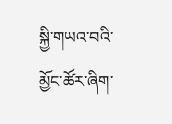སྐྱི་གཡའ་བའི་མྱོང་ཚོར་ཞིག་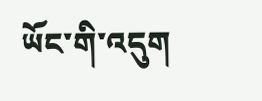ཡོང་གི་འདུག